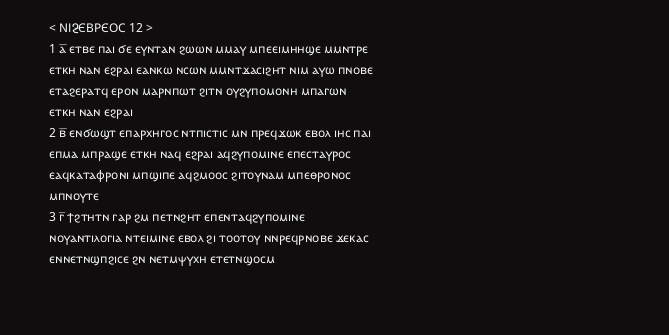< ⲚⲒⳈⲈⲂⲢⲈⲞⲤ 12 >
1 ⲁ̅ ⲉⲧⲃⲉ ⲡⲁⲓ ϭⲉ ⲉⲩⲛⲧⲁⲛ ϩⲱⲱⲛ ⲙⲙⲁⲩ ⲙⲡⲉⲉⲓⲙⲏⲏϣⲉ ⲙⲙⲛⲧⲣⲉ ⲉⲧⲕⲏ ⲛⲁⲛ ⲉϩⲣⲁⲓ ⲉⲁⲛⲕⲱ ⲛⲥⲱⲛ ⲙⲙⲛⲧϫⲁⲥⲓϩⲏⲧ ⲛⲓⲙ ⲁⲩⲱ ⲡⲛⲟⲃⲉ ⲉⲧⲁϩⲉⲣⲁⲧϥ ⲉⲣⲟⲛ ⲙⲁⲣⲛⲡⲱⲧ ϩⲓⲧⲛ ⲟⲩϩⲩⲡⲟⲙⲟⲛⲏ ⲙⲡⲁⲅⲱⲛ ⲉⲧⲕⲏ ⲛⲁⲛ ⲉϩⲣⲁⲓ
2 ⲃ̅ ⲉⲛϭⲱϣⲧ ⲉⲡⲁⲣⲭⲏⲅⲟⲥ ⲛⲧⲡⲓⲥⲧⲓⲥ ⲙⲛ ⲡⲣⲉϥϫⲱⲕ ⲉⲃⲟⲗ ⲓⲏⲥ ⲡⲁⲓ ⲉⲡⲙⲁ ⲙⲡⲣⲁϣⲉ ⲉⲧⲕⲏ ⲛⲁϥ ⲉϩⲣⲁⲓ ⲁϥϩⲩⲡⲟⲙⲓⲛⲉ ⲉⲡⲉⲥⲧⲁⲩⲣⲟⲥ ⲉⲁϥⲕⲁⲧⲁⲫⲣⲟⲛⲓ ⲙⲡϣⲓⲡⲉ ⲁϥϩⲙⲟⲟⲥ ϩⲓⲧⲟⲩⲛⲁⲙ ⲙⲡⲉⲑⲣⲟⲛⲟⲥ ⲙⲡⲛⲟⲩⲧⲉ
3 ⲅ̅ ϯϩⲧⲏⲧⲛ ⲅⲁⲣ ϩⲙ ⲡⲉⲧⲛϩⲏⲧ ⲉⲡⲉⲛⲧⲁϥϩⲩⲡⲟⲙⲓⲛⲉ ⲛⲟⲩⲁⲛⲧⲓⲗⲟⲅⲓⲁ ⲛⲧⲉⲓⲙⲓⲛⲉ ⲉⲃⲟⲗ ϩⲓ ⲧⲟⲟⲧⲟⲩ ⲛⲛⲣⲉϥⲣⲛⲟⲃⲉ ϫⲉⲕⲁⲥ ⲉⲛⲛⲉⲧⲛϣⲡϩⲓⲥⲉ ϩⲛ ⲛⲉⲧⲙⲯⲩⲭⲏ ⲉⲧⲉⲧⲛϣⲟⲥⲙ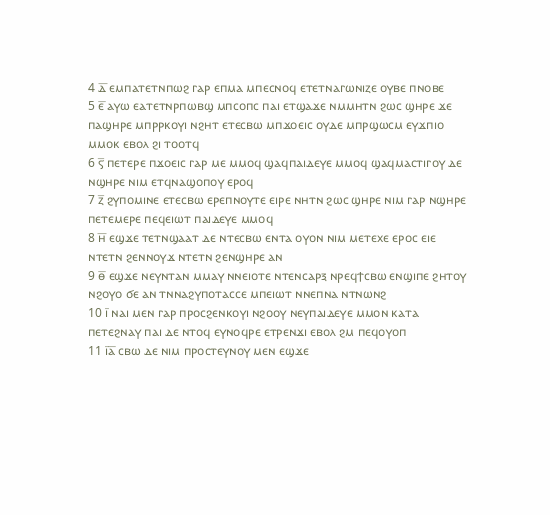4 ⲇ̅ ⲉⲙⲡⲁⲧⲉⲧⲛⲡⲱϩ ⲅⲁⲣ ⲉⲡⲙⲁ ⲙⲡⲉⲥⲛⲟϥ ⲉⲧⲉⲧⲛⲁⲅⲱⲛⲓⲍⲉ ⲟⲩⲃⲉ ⲡⲛⲟⲃⲉ
5 ⲉ̅ ⲁⲩⲱ ⲉⲁⲧⲉⲧⲛⲣⲡⲱⲃϣ ⲙⲡⲥⲟⲡⲥ ⲡⲁⲓ ⲉⲧϣⲁϫⲉ ⲛⲙⲙⲏⲧⲛ ϩⲱⲥ ϣⲏⲣⲉ ϫⲉ ⲡⲁϣⲏⲣⲉ ⲙⲡⲣⲣⲕⲟⲩⲓ ⲛϩⲏⲧ ⲉⲧⲉⲥⲃⲱ ⲙⲡϫⲟⲉⲓⲥ ⲟⲩⲇⲉ ⲙⲡⲣϣⲱⲥⲙ ⲉⲩϫⲡⲓⲟ ⲙⲙⲟⲕ ⲉⲃⲟⲗ ϩⲓ ⲧⲟⲟⲧϥ
6 ⲋ̅ ⲡⲉⲧⲉⲣⲉ ⲡϫⲟⲉⲓⲥ ⲅⲁⲣ ⲙⲉ ⲙⲙⲟϥ ϣⲁϥⲡⲁⲓⲇⲉⲩⲉ ⲙⲙⲟϥ ϣⲁϥⲙⲁⲥⲧⲓⲅⲟⲩ ⲇⲉ ⲛϣⲏⲣⲉ ⲛⲓⲙ ⲉⲧϥⲛⲁϣⲟⲡⲟⲩ ⲉⲣⲟϥ
7 ⲍ̅ ϩⲩⲡⲟⲙⲓⲛⲉ ⲉⲧⲉⲥⲃⲱ ⲉⲣⲉⲡⲛⲟⲩⲧⲉ ⲉⲓⲣⲉ ⲛⲏⲧⲛ ϩⲱⲥ ϣⲏⲣⲉ ⲛⲓⲙ ⲅⲁⲣ ⲛϣⲏⲣⲉ ⲡⲉⲧⲉⲙⲉⲣⲉ ⲡⲉϥⲉⲓⲱⲧ ⲡⲁⲓⲇⲉⲩⲉ ⲙⲙⲟϥ
8 ⲏ̅ ⲉϣϫⲉ ⲧⲉⲧⲛϣⲁⲁⲧ ⲇⲉ ⲛⲧⲉⲥⲃⲱ ⲉⲛⲧⲁ ⲟⲩⲟⲛ ⲛⲓⲙ ⲙⲉⲧⲉⲭⲉ ⲉⲣⲟⲥ ⲉⲓⲉ ⲛⲧⲉⲧⲛ ϩⲉⲛⲛⲟⲩϫ ⲛⲧⲉⲧⲛ ϩⲉⲛϣⲏⲣⲉ ⲁⲛ
9 ⲑ̅ ⲉϣϫⲉ ⲛⲉⲩⲛⲧⲁⲛ ⲙⲙⲁⲩ ⲛⲛⲉⲓⲟⲧⲉ ⲛⲧⲉⲛⲥⲁⲣⲝ ⲛⲣⲉϥϯⲥⲃⲱ ⲉⲛϣⲓⲡⲉ ϩⲏⲧⲟⲩ ⲛϩⲟⲩⲟ ϭⲉ ⲁⲛ ⲧⲛⲛⲁϩⲩⲡⲟⲧⲁⲥⲥⲉ ⲙⲡⲉⲓⲱⲧ ⲛⲛⲉⲡⲛⲁ ⲛⲧⲛⲱⲛϩ
10 ⲓ̅ ⲛⲁⲓ ⲙⲉⲛ ⲅⲁⲣ ⲡⲣⲟⲥϩⲉⲛⲕⲟⲩⲓ ⲛϩⲟⲟⲩ ⲛⲉⲩⲡⲁⲓⲇⲉⲩⲉ ⲙⲙⲟⲛ ⲕⲁⲧⲁ ⲡⲉⲧⲉϩⲛⲁⲩ ⲡⲁⲓ ⲇⲉ ⲛⲧⲟϥ ⲉⲩⲛⲟϥⲣⲉ ⲉⲧⲣⲉⲛϫⲓ ⲉⲃⲟⲗ ϩⲙ ⲡⲉϥⲟⲩⲟⲡ
11 ⲓ̅ⲁ̅ ⲥⲃⲱ ⲇⲉ ⲛⲓⲙ ⲡⲣⲟⲥⲧⲉⲩⲛⲟⲩ ⲙⲉⲛ ⲉϣϫⲉ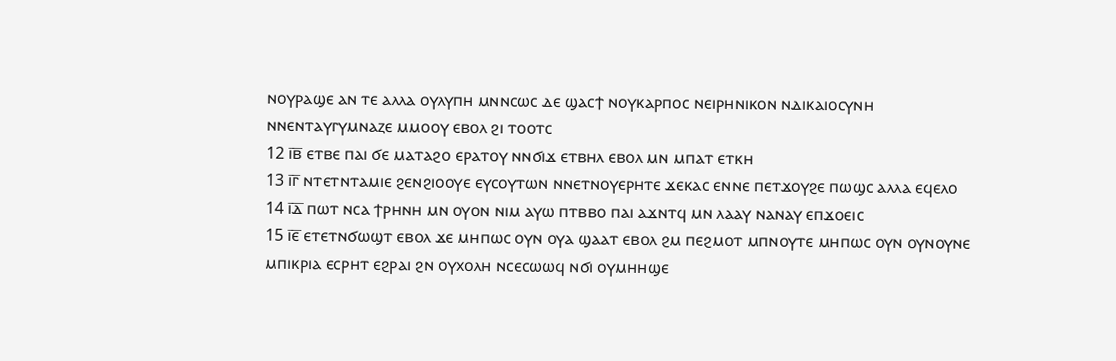ⲛⲟⲩⲣⲁϣⲉ ⲁⲛ ⲧⲉ ⲁⲗⲗⲁ ⲟⲩⲗⲩⲡⲏ ⲙⲛⲛⲥⲱⲥ ⲇⲉ ϣⲁⲥϯ ⲛⲟⲩⲕⲁⲣⲡⲟⲥ ⲛⲉⲓⲣⲏⲛⲓⲕⲟⲛ ⲛⲇⲓⲕⲁⲓⲟⲥⲩⲛⲏ ⲛⲛⲉⲛⲧⲁⲩⲅⲩⲙⲛⲁⲍⲉ ⲙⲙⲟⲟⲩ ⲉⲃⲟⲗ ϩⲓ ⲧⲟⲟⲧⲥ
12 ⲓ̅ⲃ̅ ⲉⲧⲃⲉ ⲡⲁⲓ ϭⲉ ⲙⲁⲧⲁϩⲟ ⲉⲣⲁⲧⲟⲩ ⲛⲛϭⲓϫ ⲉⲧⲃⲏⲗ ⲉⲃⲟⲗ ⲙⲛ ⲙⲡⲁⲧ ⲉⲧⲕⲏ
13 ⲓ̅ⲅ̅ ⲛⲧⲉⲧⲛⲧⲁⲙⲓⲉ ϩⲉⲛϩⲓⲟⲟⲩⲉ ⲉⲩⲥⲟⲩⲧⲱⲛ ⲛⲛⲉⲧⲛⲟⲩⲉⲣⲏⲧⲉ ϫⲉⲕⲁⲥ ⲉⲛⲛⲉ ⲡⲉⲧϫⲟⲩϩⲉ ⲡⲱϣⲥ ⲁⲗⲗⲁ ⲉϥⲉⲗⲟ
14 ⲓ̅ⲇ̅ ⲡⲱⲧ ⲛⲥⲁ ϯⲣⲏⲛⲏ ⲙⲛ ⲟⲩⲟⲛ ⲛⲓⲙ ⲁⲩⲱ ⲡⲧⲃⲃⲟ ⲡⲁⲓ ⲁϫⲛⲧϥ ⲙⲛ ⲗⲁⲁⲩ ⲛⲁⲛⲁⲩ ⲉⲡϫⲟⲉⲓⲥ
15 ⲓ̅ⲉ̅ ⲉⲧⲉⲧⲛϭⲱϣⲧ ⲉⲃⲟⲗ ϫⲉ ⲙⲏⲡⲱⲥ ⲟⲩⲛ ⲟⲩⲁ ϣⲁⲁⲧ ⲉⲃⲟⲗ ϩⲙ ⲡⲉϩⲙⲟⲧ ⲙⲡⲛⲟⲩⲧⲉ ⲙⲏⲡⲱⲥ ⲟⲩⲛ ⲟⲩⲛⲟⲩⲛⲉ ⲙⲡⲓⲕⲣⲓⲁ ⲉⲥⲣⲏⲧ ⲉϩⲣⲁⲓ ϩⲛ ⲟⲩⲭⲟⲗⲏ ⲛⲥⲉⲥⲱⲱϥ ⲛϭⲓ ⲟⲩⲙⲏⲏϣⲉ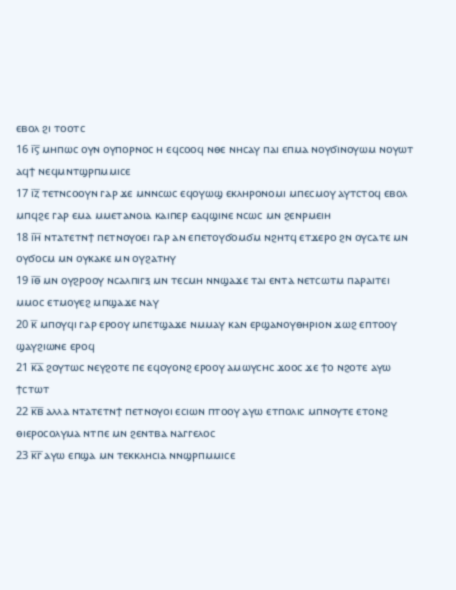ⲉⲃⲟⲗ ϩⲓ ⲧⲟⲟⲧⲥ
16 ⲓ̅ⲋ̅ ⲙⲏⲡⲱⲥ ⲟⲩⲛ ⲟⲩⲡⲟⲣⲛⲟⲥ ⲏ ⲉϥⲥⲟⲟϥ ⲛⲑⲉ ⲛⲏⲥⲁⲩ ⲡⲁⲓ ⲉⲡⲙⲁ ⲛⲟⲩϭⲓⲛⲟⲩⲱⲙ ⲛⲟⲩⲱⲧ ⲁϥϯ ⲛⲉϥⲙⲛⲧϣⲣⲡⲙⲙⲓⲥⲉ
17 ⲓ̅ⲍ̅ ⲧⲉⲧⲛⲥⲟⲟⲩⲛ ⲅⲁⲣ ϫⲉ ⲙⲛⲛⲥⲱⲥ ⲉϥⲟⲩⲱϣ ⲉⲕⲗⲏⲣⲟⲛⲟⲙⲓ ⲙⲡⲉⲥⲙⲟⲩ ⲁⲩⲧⲥⲧⲟϥ ⲉⲃⲟⲗ ⲙⲡϥϩⲉ ⲅⲁⲣ ⲉⲙⲁ ⲙⲙⲉⲧⲁⲛⲟⲓⲁ ⲕⲁⲓⲡⲉⲣ ⲉⲁϥϣⲓⲛⲉ ⲛⲥⲱⲥ ⲙⲛ ϩⲉⲛⲣⲙⲉⲓⲏ
18 ⲓ̅ⲏ̅ ⲛⲧⲁⲧⲉⲧⲛϯ ⲡⲉⲧⲛⲟⲩⲟⲉⲓ ⲅⲁⲣ ⲁⲛ ⲉⲡⲉⲧⲟⲩϭⲟⲙϭⲙ ⲛϩⲏⲧϥ ⲉⲧϫⲉⲣⲟ ϩⲛ ⲟⲩⲥⲁⲧⲉ ⲙⲛ ⲟⲩϭⲟⲥⲙ ⲙⲛ ⲟⲩⲕⲁⲕⲉ ⲙⲛ ⲟⲩϩⲁⲧⲏⲩ
19 ⲓ̅ⲑ̅ ⲙⲛ ⲟⲩϩⲣⲟⲟⲩ ⲛⲥⲁⲗⲡⲓⲅⲝ ⲙⲛ ⲧⲉⲥⲙⲏ ⲛⲛϣⲁϫⲉ ⲧⲁⲓ ⲉⲛⲧⲁ ⲛⲉⲧⲥⲱⲧⲙ ⲡⲁⲣⲁⲓⲧⲉⲓ ⲙⲙⲟⲥ ⲉⲧⲙⲟⲩⲉϩ ⲙⲡϣⲁϫⲉ ⲛⲁⲩ
20 ⲕ̅ ⲙⲡⲟⲩϥⲓ ⲅⲁⲣ ⲉⲣⲟⲟⲩ ⲙⲡⲉⲧϣⲁϫⲉ ⲛⲙⲙⲁⲩ ⲕⲁⲛ ⲉⲣϣⲁⲛⲟⲩⲑⲏⲣⲓⲟⲛ ϫⲱϩ ⲉⲡⲧⲟⲟⲩ ϣⲁⲩϩⲓⲱⲛⲉ ⲉⲣⲟϥ
21 ⲕ̅ⲁ̅ ϩⲟⲩⲧⲱⲥ ⲛⲉⲩϩⲟⲧⲉ ⲡⲉ ⲉϥⲟⲩⲟⲛϩ ⲉⲣⲟⲟⲩ ⲁⲙⲱⲩⲥⲏⲥ ϫⲟⲟⲥ ϫⲉ ϯⲟ ⲛϩⲟⲧⲉ ⲁⲩⲱ ϯⲥⲧⲱⲧ
22 ⲕ̅ⲃ̅ ⲁⲗⲗⲁ ⲛⲧⲁⲧⲉⲧⲛϯ ⲡⲉⲧⲛⲟⲩⲟⲓ ⲉⲥⲓⲱⲛ ⲡⲧⲟⲟⲩ ⲁⲩⲱ ⲉⲧⲡⲟⲗⲓⲥ ⲙⲡⲛⲟⲩⲧⲉ ⲉⲧⲟⲛϩ ⲑⲓⲉⲣⲟⲥⲟⲗⲩⲙⲁ ⲛⲧⲡⲉ ⲙⲛ ϩⲉⲛⲧⲃⲁ ⲛⲁⲅⲅⲉⲗⲟⲥ
23 ⲕ̅ⲅ̅ ⲁⲩⲱ ⲉⲡϣⲁ ⲙⲛ ⲧⲉⲕⲕⲗⲏⲥⲓⲁ ⲛⲛϣⲣⲡⲙⲙⲓⲥⲉ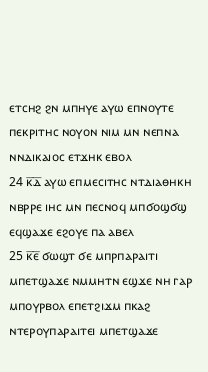ⲉⲧⲥⲏϩ ϩⲛ ⲙⲡⲏⲩⲉ ⲁⲩⲱ ⲉⲡⲛⲟⲩⲧⲉ ⲡⲉⲕⲣⲓⲧⲏⲥ ⲛⲟⲩⲟⲛ ⲛⲓⲙ ⲙⲛ ⲛⲉⲡⲛⲁ ⲛⲛⲇⲓⲕⲁⲓⲟⲥ ⲉⲧϫⲏⲕ ⲉⲃⲟⲗ
24 ⲕ̅ⲇ̅ ⲁⲩⲱ ⲉⲡⲙⲉⲥⲓⲧⲏⲥ ⲛⲧⲇⲓⲁⲑⲏⲕⲏ ⲛⲃⲣⲣⲉ ⲓⲏⲥ ⲙⲛ ⲡⲉⲥⲛⲟϥ ⲙⲡϭⲟϣϭϣ ⲉϥϣⲁϫⲉ ⲉϩⲟⲩⲉ ⲡⲁ ⲁⲃⲉⲗ
25 ⲕ̅ⲉ̅ ϭⲱϣⲧ ϭⲉ ⲙⲡⲣⲡⲁⲣⲁⲓⲧⲓ ⲙⲡⲉⲧϣⲁϫⲉ ⲛⲙⲙⲏⲧⲛ ⲉϣϫⲉ ⲛⲏ ⲅⲁⲣ ⲙⲡⲟⲩⲣⲃⲟⲗ ⲉⲡⲉⲧϩⲓϫⲙ ⲡⲕⲁϩ ⲛⲧⲉⲣⲟⲩⲡⲁⲣⲁⲓⲧⲉⲓ ⲙⲡⲉⲧϣⲁϫⲉ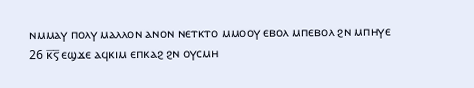ⲛⲙⲙⲁⲩ ⲡⲟⲗⲩ ⲙⲁⲗⲗⲟⲛ ⲁⲛⲟⲛ ⲛⲉⲧⲕⲧⲟ ⲙⲙⲟⲟⲩ ⲉⲃⲟⲗ ⲙⲡⲉⲃⲟⲗ ϩⲛ ⲙⲡⲏⲩⲉ
26 ⲕ̅ⲋ̅ ⲉϣϫⲉ ⲁϥⲕⲓⲙ ⲉⲡⲕⲁϩ ϩⲛ ⲟⲩⲥⲙⲏ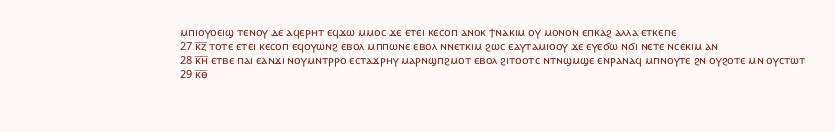ⲙⲡⲓⲟⲩⲟⲉⲓϣ ⲧⲉⲛⲟⲩ ⲇⲉ ⲁϥⲉⲣⲏⲧ ⲉϥϫⲱ ⲙⲙⲟⲥ ϫⲉ ⲉⲧⲉⲓ ⲕⲉⲥⲟⲡ ⲁⲛⲟⲕ ϯⲛⲁⲕⲓⲙ ⲟⲩ ⲙⲟⲛⲟⲛ ⲉⲡⲕⲁϩ ⲁⲗⲗⲁ ⲉⲧⲕⲉⲡⲉ
27 ⲕ̅ⲍ̅ ⲧⲟⲧⲉ ⲉⲧⲉⲓ ⲕⲉⲥⲟⲡ ⲉϥⲟⲩⲱⲛϩ ⲉⲃⲟⲗ ⲙⲡⲡⲱⲛⲉ ⲉⲃⲟⲗ ⲛⲛⲉⲧⲕⲓⲙ ϩⲱⲥ ⲉⲁⲩⲧⲁⲙⲓⲟⲟⲩ ϫⲉ ⲉⲩⲉϭⲱ ⲛϭⲓ ⲛⲉⲧⲉ ⲛⲥⲉⲕⲓⲙ ⲁⲛ
28 ⲕ̅ⲏ̅ ⲉⲧⲃⲉ ⲡⲁⲓ ⲉⲁⲛϫⲓ ⲛⲟⲩⲙⲛⲧⲣⲣⲟ ⲉⲥⲧⲁϫⲣⲏⲩ ⲙⲁⲣⲛϣⲡϩⲙⲟⲧ ⲉⲃⲟⲗ ϩⲓⲧⲟⲟⲧⲥ ⲛⲧⲛϣⲙϣⲉ ⲉⲛⲣⲁⲛⲁϥ ⲙⲡⲛⲟⲩⲧⲉ ϩⲛ ⲟⲩϩⲟⲧⲉ ⲙⲛ ⲟⲩⲥⲧⲱⲧ
29 ⲕ̅ⲑ̅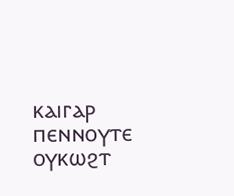ⲕⲁⲓⲅⲁⲣ ⲡⲉⲛⲛⲟⲩⲧⲉ ⲟⲩⲕⲱϩⲧ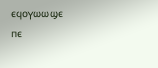ⲉϥⲟⲩⲱⲱϣⲉ ⲡⲉ